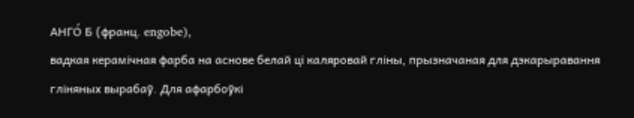АНГО́ Б (франц. engobe),
вадкая керамічная фарба на аснове белай ці каляровай гліны, прызначаная для дэкарыравання гліняных вырабаў. Для афарбоўкі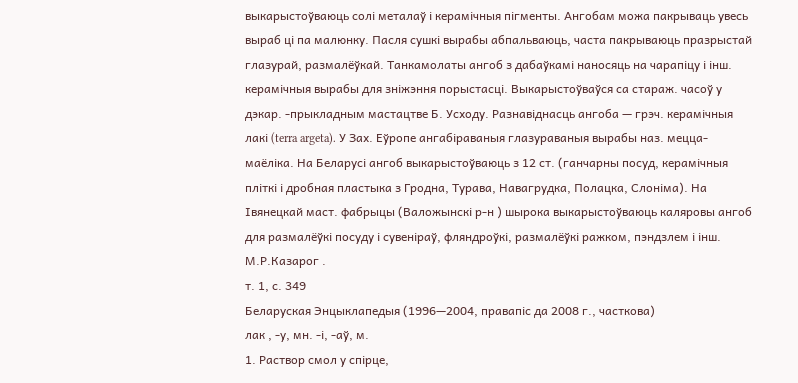выкарыстоўваюць солі металаў і керамічныя пігменты. Ангобам можа пакрываць увесь выраб ці па малюнку. Пасля сушкі вырабы абпальваюць, часта пакрываюць празрыстай глазурай, размалёўкай. Танкамолаты ангоб з дабаўкамі наносяць на чарапіцу і інш. керамічныя вырабы для зніжэння порыстасці. Выкарыстоўваўся са стараж. часоў у дэкар. -прыкладным мастацтве Б. Усходу. Разнавіднасць ангоба — грэч. керамічныя лакі (terra argeta). У Зах. Еўропе ангабіраваныя глазураваныя вырабы наз. мецца-маёліка. На Беларусі ангоб выкарыстоўваюць з 12 ст. (ганчарны посуд, керамічныя пліткі і дробная пластыка з Гродна, Турава, Навагрудка, Полацка, Слоніма). На Івянецкай маст. фабрыцы (Валожынскі р-н ) шырока выкарыстоўваюць каляровы ангоб для размалёўкі посуду і сувеніраў, фляндроўкі, размалёўкі ражком, пэндзлем і інш.
М.Р.Казарог .
т. 1, с. 349
Беларуская Энцыклапедыя (1996—2004, правапіс да 2008 г., часткова)
лак , -у, мн. -і, -аў, м.
1. Раствор смол у спірце,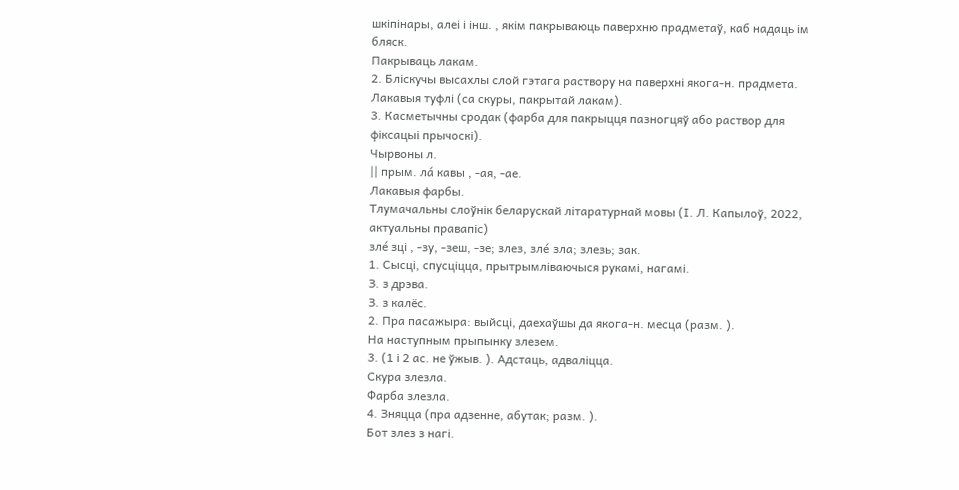шкіпінары, алеі і інш. , якім пакрываюць паверхню прадметаў, каб надаць ім бляск.
Пакрываць лакам.
2. Бліскучы высахлы слой гэтага раствору на паверхні якога-н. прадмета.
Лакавыя туфлі (са скуры, пакрытай лакам).
3. Касметычны сродак (фарба для пакрыцця пазногцяў або раствор для фіксацыі прычоскі).
Чырвоны л.
|| прым. ла́ кавы , -ая, -ае.
Лакавыя фарбы.
Тлумачальны слоўнік беларускай літаратурнай мовы (І. Л. Капылоў, 2022, актуальны правапіс)
зле́ зці , -зу, -зеш, -зе; злез, зле́ зла; злезь; зак.
1. Сысці, спусціцца, прытрымліваючыся рукамі, нагамі.
З. з дрэва.
З. з калёс.
2. Пра пасажыра: выйсці, даехаўшы да якога-н. месца (разм. ).
На наступным прыпынку злезем.
3. (1 і 2 ас. не ўжыв. ). Адстаць, адваліцца.
Скура злезла.
Фарба злезла.
4. Зняцца (пра адзенне, абутак; разм. ).
Бот злез з нагі.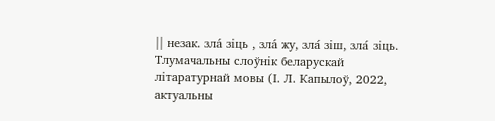|| незак. зла́ зіць , зла́ жу, зла́ зіш, зла́ зіць.
Тлумачальны слоўнік беларускай літаратурнай мовы (І. Л. Капылоў, 2022, актуальны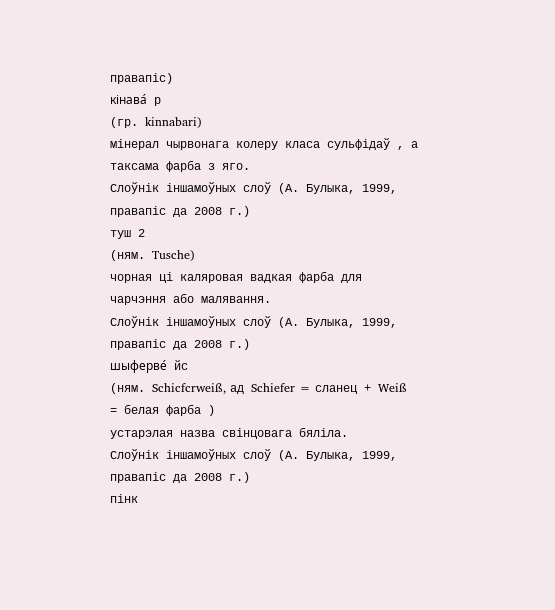правапіс)
кінава́ р
(гр. kinnabari)
мінерал чырвонага колеру класа сульфідаў , а таксама фарба з яго.
Слоўнік іншамоўных слоў (А. Булыка, 1999, правапіс да 2008 г.)
туш 2
(ням. Tusche)
чорная ці каляровая вадкая фарба для чарчэння або малявання.
Слоўнік іншамоўных слоў (А. Булыка, 1999, правапіс да 2008 г.)
шыферве́ йс
(ням. Schicfcrweiß, ад Schiefer = сланец + Weiß = белая фарба )
устарэлая назва свінцовага бяліла.
Слоўнік іншамоўных слоў (А. Булыка, 1999, правапіс да 2008 г.)
пінк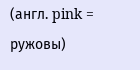(англ. pink = ружовы)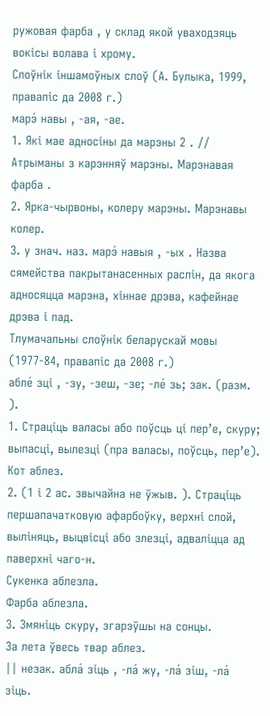ружовая фарба , у склад якой уваходзяць вокісы волава і хрому.
Слоўнік іншамоўных слоў (А. Булыка, 1999, правапіс да 2008 г.)
марэ́ навы , ‑ая, ‑ае.
1. Які мае адносіны да марэны 2 . // Атрыманы з карэнняў марэны. Марэнавая фарба .
2. Ярка-чырвоны, колеру марэны. Марэнавы колер.
3. у знач. наз. марэ́ навыя , ‑ых . Назва сямейства пакрытанасенных раслін, да якога адносяцца марэна, хіннае дрэва, кафейнае дрэва і пад.
Тлумачальны слоўнік беларускай мовы (1977-84, правапіс да 2008 г.)
абле́ зці , -зу, -зеш, -зе; -ле́ зь; зак. (разм. ).
1. Страціць валасы або поўсць ці пер’е, скуру; выпасці, вылезці (пра валасы, поўсць, пер’е).
Кот аблез.
2. (1 і 2 ас. звычайна не ўжыв. ). Страціць першапачатковую афарбоўку, верхні слой, выліняць, выцвісці або злезці, адваліцца ад паверхні чаго-н.
Сукенка аблезла.
Фарба аблезла.
3. Змяніць скуру, згарэўшы на сонцы.
За лета ўвесь твар аблез.
|| незак. абла́ зіць , -ла́ жу, -ла́ зіш, -ла́ зіць.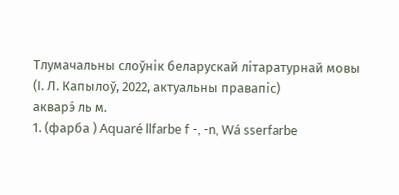Тлумачальны слоўнік беларускай літаратурнай мовы (І. Л. Капылоў, 2022, актуальны правапіс)
акварэ́ ль м.
1. (фарба ) Aquaré llfarbe f -, -n, Wá sserfarbe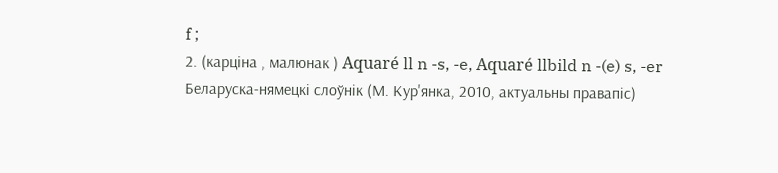f ;
2. (карціна , малюнак ) Aquaré ll n -s, -e, Aquaré llbild n -(e) s, -er
Беларуска-нямецкі слоўнік (М. Кур'янка, 2010, актуальны правапіс)